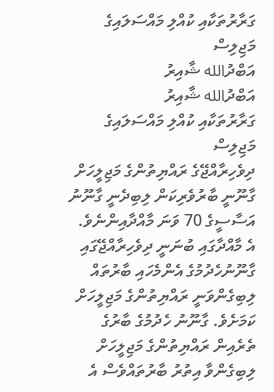ގަރާރުތަކާއި ކުއްލި މައްސަލައިގެ މަޖިލިސް
އަބްދުالله ޝާއިރު
އަބްދުالله ޝާއިރު
ގަރާރުތަކާއި ކުއްލި މައްސަލައިގެ މަޖިލިސް
ދިވެހިރާއްޖޭގެ ރައްޔިތުންގެ މަޖިލީހަށް ގާނޫނީ ބާރުވެރިކަން ލިބިދެނީ ގާނޫނު އަސާސީގެ 70 ވަނަ މާއްދާއިންނެވެ. އެ މާއްދާގައި ބުނަނީ ދިވެހިރާއްޖޭގައި ގާނޫނުހެދުމުގެ އެންމެހައި ބާރުތައް ލިބިގެންވަނީ ރައްޔިތުންގެ މަޖިލީހަށް ކަމަށެވެ. ގާނޫނު ހެދުމުގެ ބާރުގެ ތެރެއިން ރައްޔިތުންގެ މަޖިލީހަށް ލިބިގެންވާ އިތުރު ބާރުތައްވެސް އެ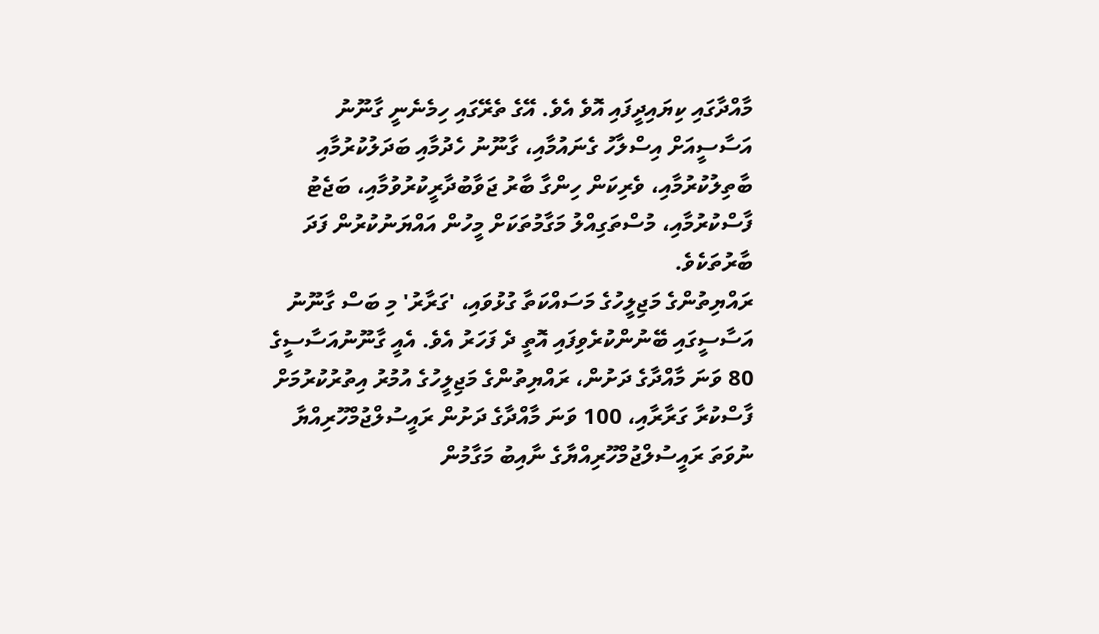މާއްދާގައި ކިޔައިދީފައި އޮވެ އެވެ. އޭގެ ތެރޭގައި ހިމެނެނީ ގާނޫނު އަސާސީއަށް އިސްލާހު ގެނައުމާއި، ގާނޫނު ހެދުމާއި ބަދަލުކުރުމާއި ބާތިލުކުރުމާއި، ވެރިކަން ހިންގާ ބާރު ޖަވާބުދާރީކުރުވުމާއި، ބަޖެޓު ފާސްކުރުމާއި، މުސްތަގިއްލު މަގާމުތަކަށް މީހުން އައްޔަނުކުރުން ފަދަ ބާރުތަކެވެ.
ރައްޔިތުންގެ މަޖިލީހުގެ މަސައްކަތާ ގުޅުވައި، 'ގަރާރު' މި ބަސް ގާނޫނު އަސާސީގައި ބޭނުންކުރެވިފައި އޮތީ ދެ ފަހަރު އެވެ. އެއީ ގާނޫނުއަސާސީގެ 80 ވަނަ މާއްދާގެ ދަށުން، ރައްޔިތުންގެ މަޖިލީހުގެ އުމުރު އިތުރުކުރުމަށް ފާސްކުރާ ގަރާރާއި، 100 ވަނަ މާއްދާގެ ދަށުން ރައީސުލްޖުމްހޫރިއްޔާ ނުވަތަ ރައީސުލްޖުމްހޫރިއްޔާގެ ނާއިބު މަގާމުން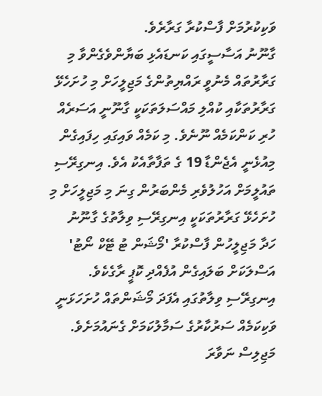ވަކިކުރުމަށް ފާސްކުރާ ގަރާރެވެ.
ގާނޫނު އަސާސީގައި ކަނޑައެޅި ބަޔާންވެގެންވާ މި ގަރާރުތައް މެނުވީ ރައްޔިތުންގެ މަޖިލީހަށް މި ހުށަހެޅޭ ގަރާރުތަކާއި ކުއްލި މައްސަލަތަކަކީ ގާނޫނީ އަސަރެއް ހުރި ކަންކަމެއް ނޫނެވެ. މި ކަމެއް ވައިގައި ހިފައިގެން މިއުޅެނީ އެޖެންޑާ 19 ގެ ތަފާތާއެކު އެވެ. އިނގިރޭސި ތައުލީމަށް އަހުލުވެރި މެންބަރުން ގިނަ މި މަޖިލީހަށް މި ހުށަހެޅޭ ގަރާރުތަކަކީ އިނގިރޭސި ވިލާތުގެ ގާނޫނު ހަދާ މަޖިލީހުން ފާސްކުރާ 'މޯޝަން ޓު ޓޭކް ނޯޓު' އަސްލަކަށް ބަލައިގެން އުފެއްދި ކޮޕީ ރާގެކެވެ. އިނގިރޭސި ވިލާތުގައި އެފަދަ މޯޝަންތައް ހުށަހަޅަނީ ވަކިކަމެއް ސަރުކާރުގެ ސަމާލުކަމަށް ގެނައުމަށެވެ.
މަޖިލިސް ނަވާރަ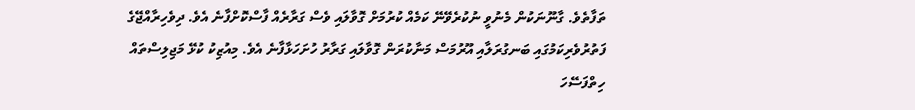ތަފާތެވެ. ގާނޫނަކުން މެނުވީ ނުކުރެވޭނޭ ކަމެއް ކުރުމަށް ގޮވާލައި ވެސް ގަރާރެއް ފާސްކޮށްފާނެ އެވެ. ދިވެހިރާއްޖޭގެ ފަތުރުވެރިކަމުގައި ބަނގުރަލާއި އޫރުމަސް މަނާކުރަން ގޮވާލައި ގަރާރު ހުށަހަޅާފާނެ އެވެ. މިއުޒިކު ކުޅޭ މަޖިލިސްތައް ހިތްފަސޭހަ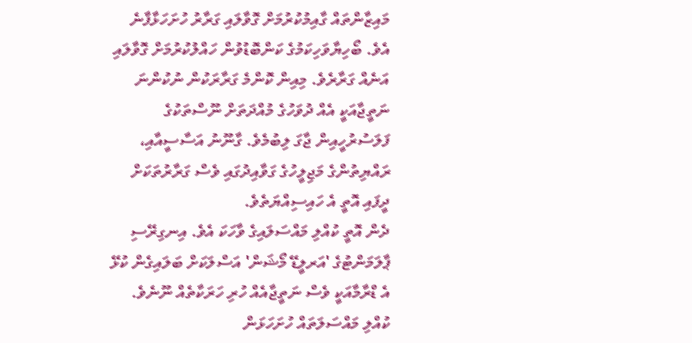މައިޒާންތައް ގާއިމުކުރުމަށް ގޮވާލައި ގަރާރު ހުށަހަޅާފާނެ އެވެ. ބޯހިޔާވަހިކަމުގެ ކަންބޮޑުވުން ހައްލުކުރުމަށް ގޮވާލައި އަނެއް ގަރާރެވެ. މިއިން ކޮންމެ ގަރާރަކުން ނުކުންނަ ނަތީޖާއަކީ އެއް ދުވަހުގެ މުއްދަތަށް ނޫސްތަކުގެ ފަލަސުރުހީއިން ޖާގަ ލިބުމެވެ. ގާނޫނު އަސާސީއާއި، ރައްޔިތުންގެ މަޖިލީހުގެ ގަވާއިދުގައި ވެސް ގަރާރުތަކަށް ދީފައި އޮތީ އެ ހައިސިއްޔަތެވެ.
ދެން އޮތީ ކުއްލި މައްސަލައިގެ ވާހަކަ އެވެ. އިނގިރޭސި ޕާލަމަންޓުގެ 'އަރލީޑޭ މޯޝަން' އަސްލަކަށް ބަލައިގެން ކުޅޭ އެ ޑްރާމާއަކީ ވެސް ނަތީޖާއެއް ހުރި ހަރަކާތެއް ނޫނެވެ. ކުއްލި މައްސަލަތައް ހުށަހަޅަން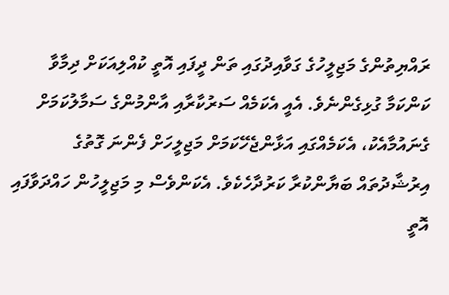ރައްޔިތުންގެ މަޖިލީހުގެ ގަވާއިދުގައި ތަން ދީފައި އޮތީ ކުއްލިއަކަށް ދިމާވާ ކަންކަމާ ގުޅިގެންނެވެ. އެއީ އެކަމެއް ސަރުކާރާއި އާންމުންގެ ސަމާލުކަމަށް ގެނައުމާއެކު، އެކަމެއްގައި އަޅާންޖެހޭކަމަށް މަޖިލީހަށް ފެންނަ ގޮތުގެ އިރުޝާދުތައް ބަޔާންކުރާ ކަރުދާހެކެވެ. އެކަންވެސް މި މަޖިލީހުން ހައްދަވާފައި އޮތީ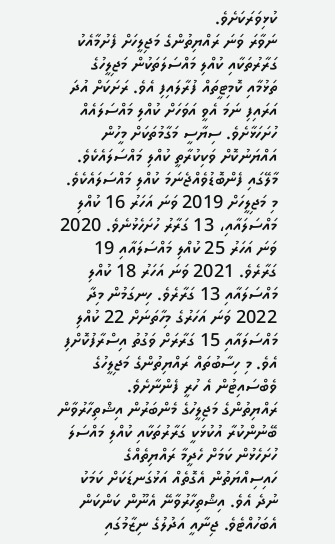ކުޅިވަރަކަށެވެ.
ނަވާރަ ވަނަ ރައްޔިތުންގެ މަޖިލީހަށް ފެށުމާއެކު ގަރާރުތަކާއި ކުއްލި މައްސަލަތަކުން މަޖިލީހުގެ ތަޅުމާއި ކޮމިޓީތައް ފުރާލައިފި އެވެ. ރަށަކަށް އުދަ އަރައިފި ނަމަ އެވީ އަވަހަށް ކުއްލި މައްސަލައެއް ހުށަހަޅާށެވެ. ސިޔާސީ މަގާމުތަކަށް މީހުން އައްޔަނުކޮށް ވަކިކުރާތީ ކުއްލި މައްސަލައެކެވެ. މާލޭގައި ފެންބޮޑުވެއްޖެނަމަ ކުއްލި މައްސަލައެކެވެ. މި މަޖިލީހަށް 2019 ވަނަ އަހަރު 16 ކުއްލި މައްސަލައާއި، 13 ގަރާރު ހުށަހެޅުނެވެ. 2020 ވަނަ އަހަރު 25 ކުއްލި މައްސަލައާއި 19 ގަރާރެވެ. 2021 ވަނަ އަހަރު 18 ކުއްލި މައްސަލައާއި 13 ގަރާރެވެ. ހިނގަމުން މިދާ 2022 ވަނަ އަހަރުގެ މިހާތަނަށް 22 ކުއްލި މައްސަލައާއި 15 ގަރާރަށް ވަގުތު އިސްރާފުކޮށްފި އެވެ. މި ހިސާބުތައް ރައްޔިތުންގެ މަޖިލީހުގެ ވެބްސައިޓުން އެ ހުރީ ފެންނާށެވެ.
ރައްޔިތުންގެ މަޖިލީހުގެ މެންބަރުން އިޝްތިހާރުވާން ބޭނުންކުރާ އުކުޅަކީ ގަރާރުތަކާއި ކުއްލި މައްސަލަ ހުށަހެޅުން ކަމަށް ހެދީމާ ރައްޔިތެއްގެ ހައިސިއްޔަތުން އެގޮތެއް އަޅުގަނޑަކަށް ކަމަކު ނުދެ އެވެ. އިޝްތިހާރުވާނޭ އެނޫން ކަންކަން އެބަހުއްޓެވެ. ޖިނާއީ އަދުލުގެ ނިޒާމުގައި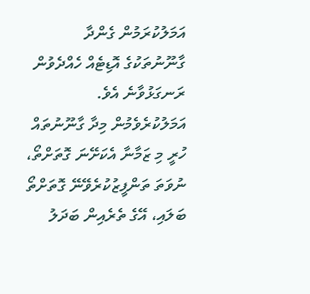އަމަލުކުރަމުން ގެންދާ ގާނޫނުތަކުގެ އޮޑިޓެއް ހެއްދެވުން ރަނގަޅުވާނެ އެވެ. އަމަލުކުރެވެމުން މިދާ ގާނޫނުތައް ހުރީ މި ޒަމާނާ އެކަށޭނަ ގޮތަށްތޯ، ނުވަތަ ތަންފީޒުކުރެވޭނޭ ގޮތަށްތޯ ބަލައި، އޭގެ ތެރެއިން ބަދަލު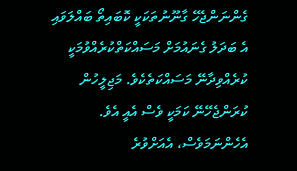ގެންނަންޖެހޭ ގާނޫނުތަކަކީ ކޮބައިތޯ ބައްލަވައި އެ ބަދަލު ގެނައުމަށް މަސައްކަތްކުރެއްވުމަކީ ކުރެއްވިދާނޭ މަސައްކަތެކެވެ. މަޖިލީހުން ކުރަންޖެހޭނޭ ކަމަކީ ވެސް އެއީ އެވެ.
އެހެންނަމަވެސް، އެއަށްވުރެ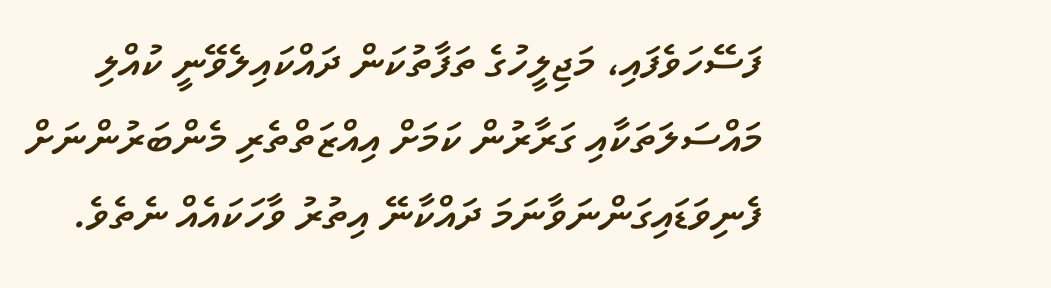ފަސޭހަވެފައި، މަޖިލީހުގެ ތަފާތުކަން ދައްކައިލެވޭނީ ކުއްލި މައްސަލަތަކާއި ގަރާރުން ކަމަށް އިއްޒަތްތެރި މެންބަރުންނަށް ފެނިވަޑައިގަންނަވާނަމަ ދައްކާނޭ އިތުރު ވާހަކައެއް ނެތެވެ.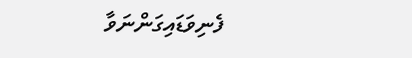ފެނިވަޑައިގަންނަވާ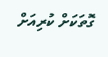ގޮތަކަށް ކުރިއަށް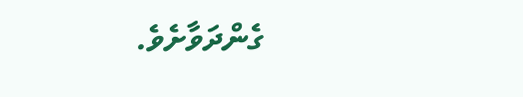ގެންދަވާށެވެ.